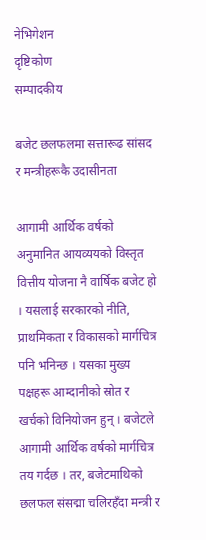नेभिगेशन
दृष्टिकोण
सम्पादकीय

बजेट छलफलमा सत्तारूढ सांसद र मन्त्रीहरूकै उदासीनता

आगामी आर्थिक वर्षको अनुमानित आयव्ययको विस्तृत वित्तीय योजना नै वार्षिक बजेट हो । यसलाई सरकारको नीति, प्राथमिकता र विकासको मार्गचित्र पनि भनिन्छ । यसका मुख्य पक्षहरू आम्दानीको स्रोत र खर्चको विनियोजन हुन् । बजेटले आगामी आर्थिक वर्षको मार्गचित्र तय गर्दछ । तर, बजेटमाथिको छलफल संसद्मा चलिरहँदा मन्त्री र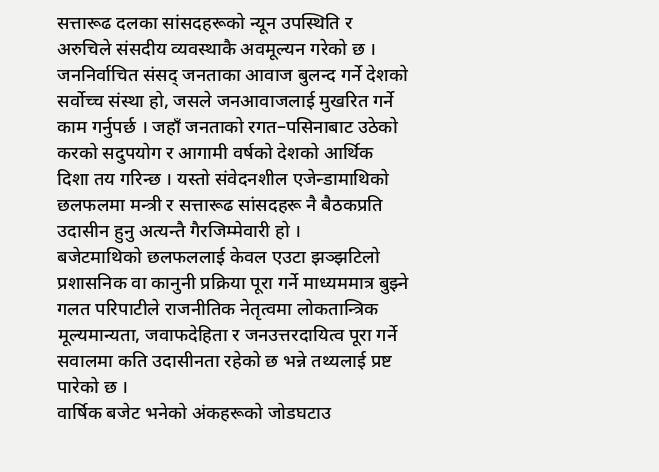सत्तारूढ दलका सांसदहरूको न्यून उपस्थिति र अरुचिले संसदीय व्यवस्थाकै अवमूल्यन गरेको छ ।
जननिर्वाचित संसद् जनताका आवाज बुलन्द गर्ने देशको सर्वोच्च संस्था हो, जसले जनआवाजलाई मुखरित गर्ने काम गर्नुपर्छ । जहाँ जनताको रगत–पसिनाबाट उठेको करको सदुपयोग र आगामी वर्षको देशको आर्थिक दिशा तय गरिन्छ । यस्तो संवेदनशील एजेन्डामाथिको छलफलमा मन्त्री र सत्तारूढ सांसदहरू नै बैठकप्रति उदासीन हुनु अत्यन्तै गैरजिम्मेवारी हो ।
बजेटमाथिको छलफललाई केवल एउटा झञ्झटिलो प्रशासनिक वा कानुनी प्रक्रिया पूरा गर्ने माध्यममात्र बुझ्ने गलत परिपाटीले राजनीतिक नेतृत्वमा लोकतान्त्रिक मूल्यमान्यता, जवाफदेहिता र जनउत्तरदायित्व पूरा गर्ने सवालमा कति उदासीनता रहेको छ भन्ने तथ्यलाई प्रष्ट पारेको छ ।
वार्षिक बजेट भनेको अंकहरूको जोडघटाउ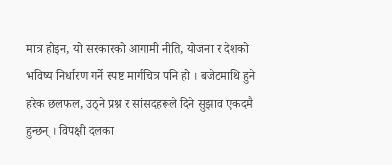मात्र होइन, यो सरकारको आगामी नीति, योजना र देशको भविष्य निर्धारण गर्ने स्पष्ट मार्गचित्र पनि हो । बजेटमाथि हुने हरेक छलफल, उठ्ने प्रश्न र सांसदहरूले दिने सुझाव एकदमै हुन्छन् । विपक्षी दलका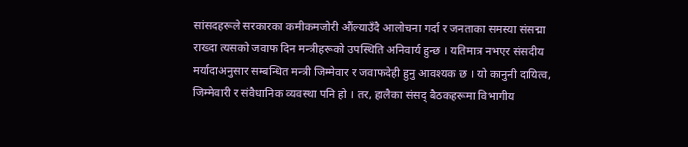सांसदहरूले सरकारका कमीकमजोरी औंल्याउँदै आलोचना गर्दा र जनताका समस्या संसद्मा राख्दा त्यसको जवाफ दिन मन्त्रीहरूको उपस्थिति अनिवार्य हुन्छ । यतिमात्र नभएर संसदीय मर्यादाअनुसार सम्बन्धित मन्त्री जिम्मेवार र जवाफदेही हुनु आवश्यक छ । यो कानुनी दायित्व, जिम्मेवारी र संवैधानिक व्यवस्था पनि हो । तर, हालैका संसद् बैठकहरूमा विभागीय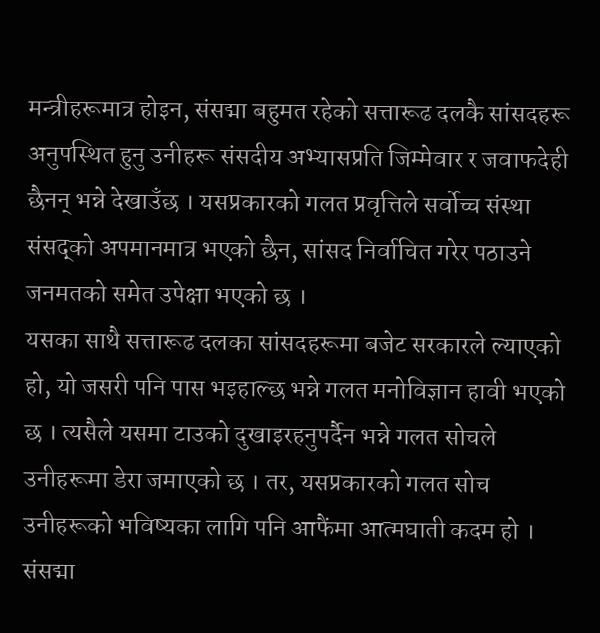मन्त्रीहरूमात्र होइन, संसद्मा बहुमत रहेको सत्तारूढ दलकै सांसदहरू अनुपस्थित हुनु उनीहरू संसदीय अभ्यासप्रति जिम्मेवार र जवाफदेही छैनन् भन्ने देखाउँछ । यसप्रकारको गलत प्रवृत्तिले सर्वोच्च संस्था संसद्को अपमानमात्र भएको छैन, सांसद निर्वाचित गरेर पठाउने जनमतको समेत उपेक्षा भएको छ ।
यसका साथै सत्तारूढ दलका सांसदहरूमा बजेट सरकारले ल्याएको हो, यो जसरी पनि पास भइहाल्छ भन्ने गलत मनोविज्ञान हावी भएको छ । त्यसैले यसमा टाउको दुखाइरहनुपर्दैन भन्ने गलत सोचले उनीहरूमा डेरा जमाएको छ । तर, यसप्रकारको गलत सोच उनीहरूको भविष्यका लागि पनि आफैंमा आत्मघाती कदम हो ।
संसद्मा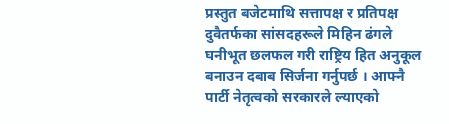प्रस्तुत बजेटमाथि सत्तापक्ष र प्रतिपक्ष दुवैतर्फका सांसदहरूले मिहिन ढंगले घनीभूत छलफल गरी राष्ट्रिय हित अनुकूल बनाउन दबाब सिर्जना गर्नुपर्छ । आफ्नै पार्टी नेतृत्वको सरकारले ल्याएको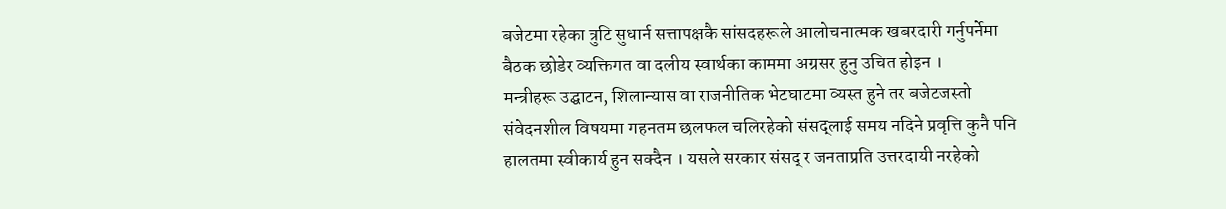बजेटमा रहेका त्रुटि सुधार्न सत्तापक्षकै सांसदहरूले आलोचनात्मक खबरदारी गर्नुपर्नेमा बैठक छोडेर व्यक्तिगत वा दलीय स्वार्थका काममा अग्रसर हुनु उचित होइन ।
मन्त्रीहरू उद्घाटन, शिलान्यास वा राजनीतिक भेटघाटमा व्यस्त हुने तर बजेटजस्तो संवेदनशील विषयमा गहनतम छलफल चलिरहेको संसद्लाई समय नदिने प्रवृत्ति कुनै पनि हालतमा स्वीकार्य हुन सक्दैन । यसले सरकार संसद् र जनताप्रति उत्तरदायी नरहेको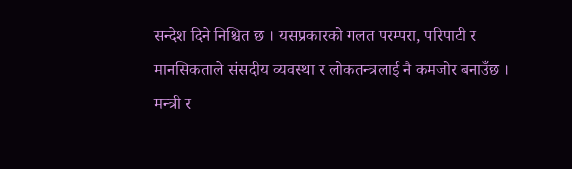सन्देश दिने निश्चित छ । यसप्रकारको गलत परम्परा, परिपाटी र मानसिकताले संसदीय व्यवस्था र लोकतन्त्रलाई नै कमजोर बनाउँछ । मन्त्री र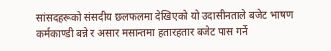सांसदहरूको संसदीय छलफलमा देखिएको यो उदासीनताले बजेट भाषण कर्मकाण्डी बन्ने र असार मसान्तमा हतारहतार बजेट पास गर्ने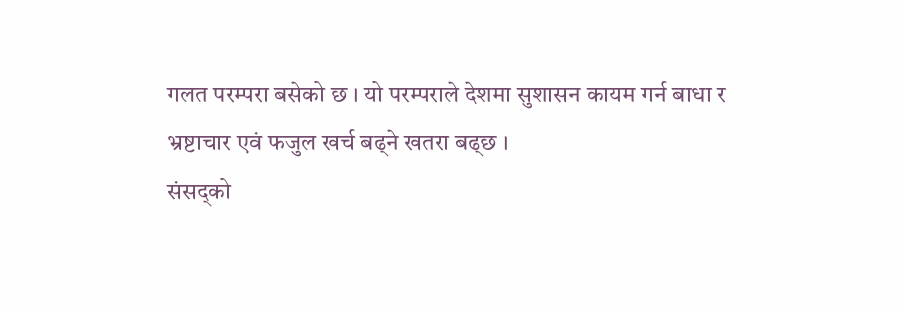गलत परम्परा बसेको छ । यो परम्पराले देशमा सुशासन कायम गर्न बाधा र भ्रष्टाचार एवं फजुल खर्च बढ्ने खतरा बढ्छ ।
संसद्को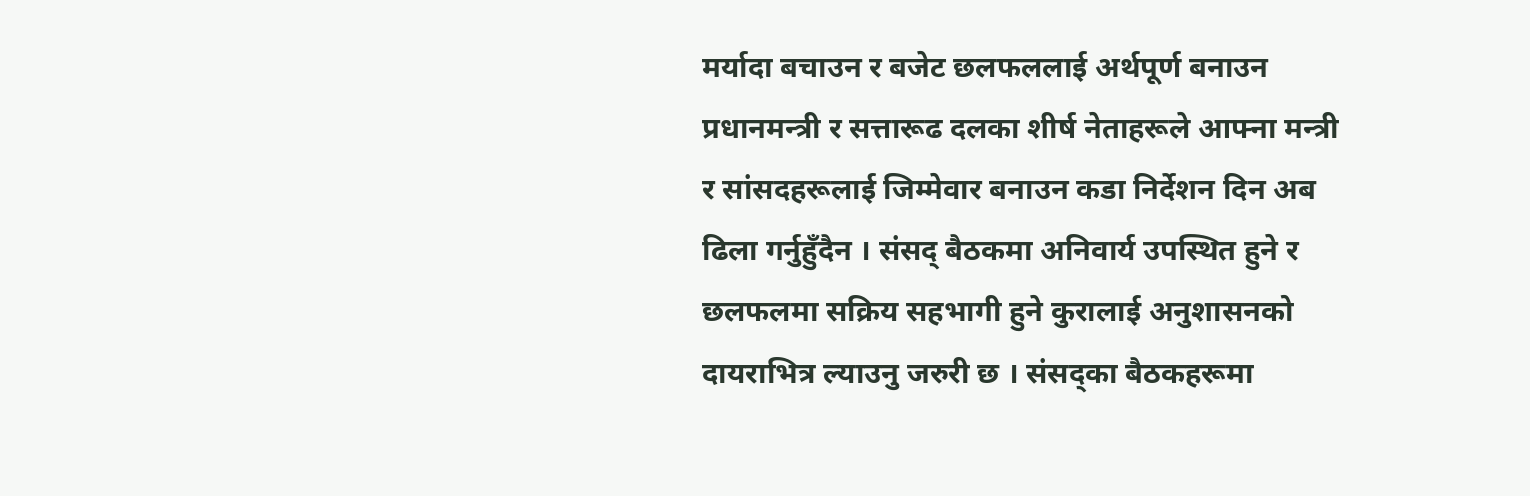मर्यादा बचाउन र बजेट छलफललाई अर्थपूर्ण बनाउन प्रधानमन्त्री र सत्तारूढ दलका शीर्ष नेताहरूले आफ्ना मन्त्री र सांसदहरूलाई जिम्मेवार बनाउन कडा निर्देशन दिन अब ढिला गर्नुहुँदैन । संसद् बैठकमा अनिवार्य उपस्थित हुने र छलफलमा सक्रिय सहभागी हुने कुरालाई अनुशासनको दायराभित्र ल्याउनु जरुरी छ । संसद्का बैठकहरूमा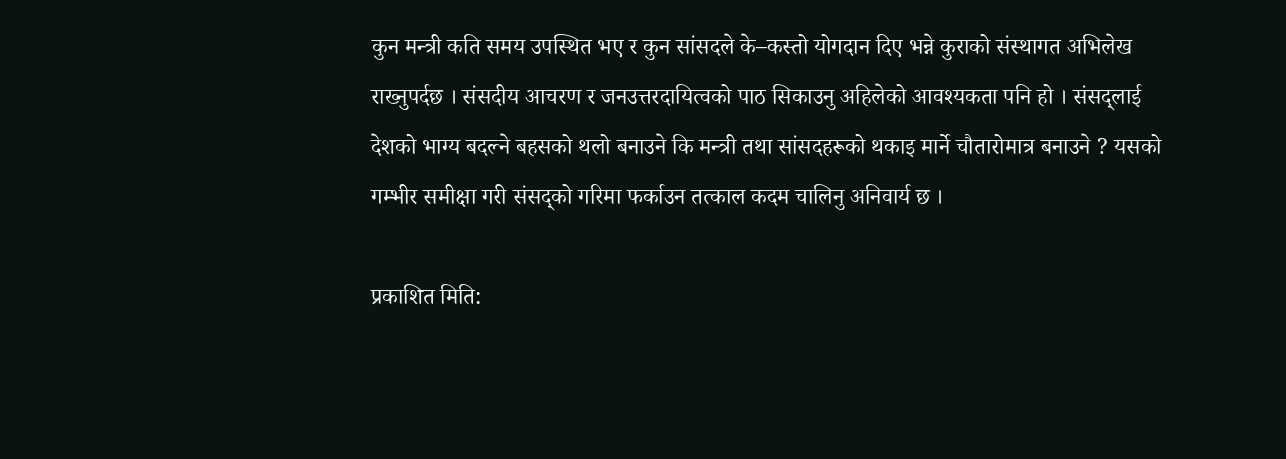कुन मन्त्री कति समय उपस्थित भए र कुन सांसदले के–कस्तो योगदान दिए भन्ने कुराको संस्थागत अभिलेख राख्नुपर्दछ । संसदीय आचरण र जनउत्तरदायित्वको पाठ सिकाउनु अहिलेको आवश्यकता पनि हो । संसद्लाई देशको भाग्य बदल्ने बहसको थलो बनाउने कि मन्त्री तथा सांसदहरूको थकाइ मार्ने चौतारोमात्र बनाउने ? यसको गम्भीर समीक्षा गरी संसद्को गरिमा फर्काउन तत्काल कदम चालिनु अनिवार्य छ ।

प्रकाशित मिति: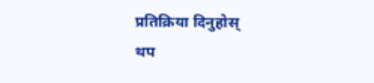प्रतिक्रिया दिनुहोस्
थप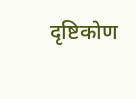दृष्टिकोण